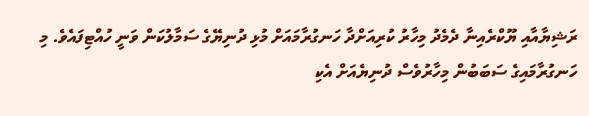ރަޝިޔާއާއި ޔޫކްރެއިނާ ދެމެދު މިހާރު ކުރިއަށްދާ ހަނގުރާމައަށް މުޅި ދުނިޔޭގެ ސަމާލުކަން ވަނީ ހުއްޓިފައެވެ. މި ހަނގުރާމައިގެ ސަބަބުން މިހާރުވެސް ދުނިޔެއަށް އެކި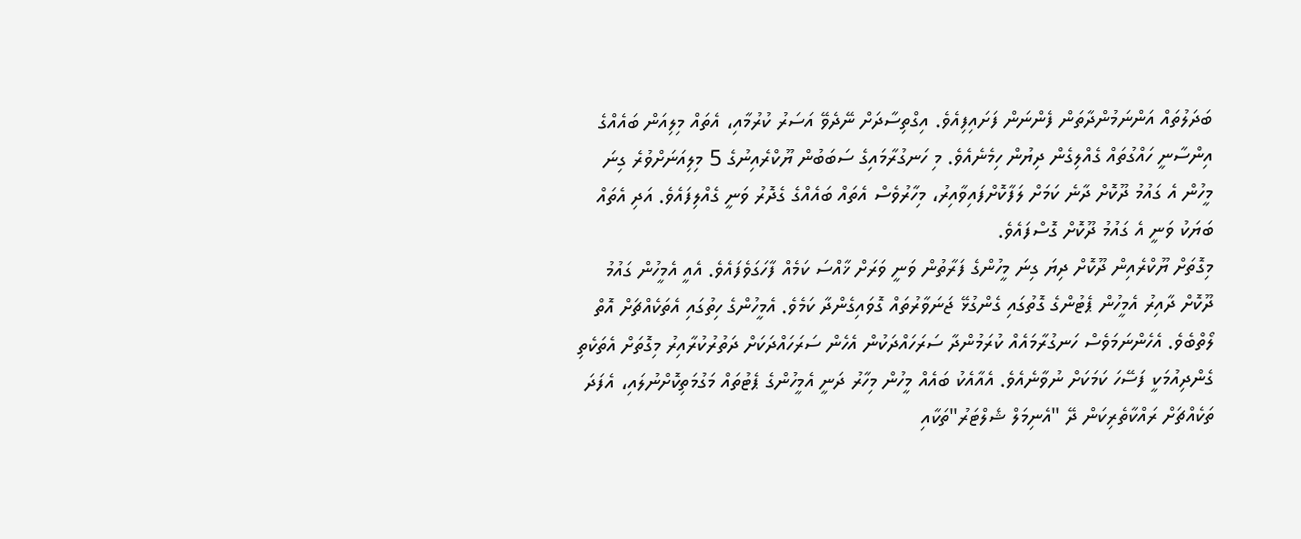ބަދަލުތައް އަންނަމުންދާތަން ފެންނަން ފަށައިފިއެވެ. އިގްތިސާދަށް ނޭދެވޭ އަސަރު ކުރުމާއި، އެތައް މިލިއަން ބައެއްގެ އިންސާނީ ހައްގުތައް ގެއްލިގެން ދިޔުން ހިމެނެއެވެ. މި ހަނގުރާމައިގެ ސަބަބުން ޔޫކްރެއިނުގެ 5 މިލިއަނަށްވުރެ ގިނަ މީހުން އެ ގައުމު ދޫކޮށް ދާނެ ކަމަށް ލަފާކޮށްފައިވާއިރު، މިހާރުވެސް އެތައް ބައެއްގެ ގެދޮރު ވަނީ ގެއްލިފައެވެ. އަދި އެތައް ބަޔަކު ވަނީ އެ ގައުމު ދޫކޮށް ގޮސްފައެވެ.
މިގޮތަށް ޔޫކްރެއިން ދޫކޮށް ދިޔަ ގިނަ މީހުންގެ ފަރާތުން ވަނީ ވަރަށް ޚާއްސަ ކަމެއް ފާހަގަވެފައެވެ. އެއީ އެމީހުން ގައުމު ދޫކޮށް ދާއިރު އެމީހުން ޕެޓުންގެ ގޮތުގައި ގެންގުޅޭ ޖަނަވާރުތައް ގޮވައިގެންދާ ކަމެވެ. އެމީހުންގެ ހިތުގައި އެތަކެއްޗަށް އޮތް ލޯތްބެވެ. އެހެންނަމަވެސް ހަނގުރާމައެއް ކުރަމުންދާ ސަރަހައްދަކުން އެހެން ސަރަހައްދަކަށް ދަތުރުކުރާއިރު މިގޮތަށް އެތަކެތި ގެންދިއުމަކީ ފަސޭހަ ކަމަކަށް ނުވާނެއެވެ. އެއާއެކު ބައެއް މީހުން މިހާރު ދަނީ އެމީހުންގެ ޕެޓުތައް މަގުމަތިކޮށްނުލައި، އެފަދަ ތަކެއްޗަށް ރައްކާތެރިކަން ދޭ "އެނިމަލް ޝެލްޓަރު"ތަކާއި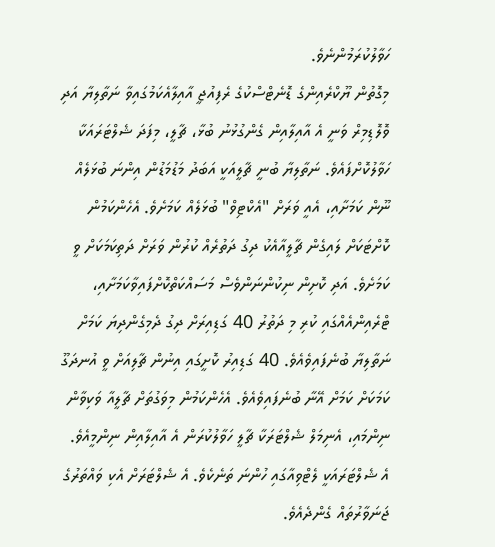ހަވާލުކުރަމުންނެވެ.
މިގޮތުން ޔޫކްރެއިންގެ ޑޮނެޓްސްކުގެ ރެފިއުޖީ އާއިލާއެކަމުގައިވާ ނަތާލިޔާ އަދި ވޮލޮޑިމިރް ވަނީ އެ އާއިލާއިން ގެންގުޅުނު ބުޅާ، ޗާލީ، މިފަދަ ޝެލްޓަރައަކާ ހަވާލުކޮށްފައެވެ. ނަތާލިޔާ ބުނީ ޗާލީއަކީ އަބަދު މަޑުމަޑުން އިންނަ ބުޅަލެއް ނޫން ކަމަށާއި، އެއީ ވަރަށް "އެކްޓިވް" ބުޅަލެއް ކަމަށެވެ. އެހެންކަމުން ކޮށްޓަކަށް ލައިގެން ޗާލީއާއެކު ދިގު ދަތުރެއް ކުރުން ވަރަށް ދަތިކަމަކަށް ވީ ކަމަށެވެ. އަދި ކޮށިން ނިކުންނަންވެސް މަސައްކަތްކޮށްފައިވާކަމަށާއި، ޓްރެއިންއެއްގައި ކުރި މި ދަތުރު 40 ގަޑިއިރަށް ދިގު ދެމިގެންދިޔަ ކަމަށް ނަތާލިޔާ ބުނެފައިވެއެވެ. 40 ގަޑިއިރު ކޮށީގައި އިނުން ޗާލިއަށް ވީ އުނދަގޫ ކަމަކަށް ކަމަށް އޭނާ ބުނެފައިވެއެވެ. އެހެންކަމުން މިވަގުތަށް ޗާލީއާ ވަކިވާން ނިންމައި، އެނިމަލް ޝެލްޓަރަކާ ޗާލީ ހަވާލުކުރަން އެ އާއިލާއިން ނިންމީއެވެ.
އެ ޝެލްޓަރައަކީ ލެޓްވިއާގައި ހުންނަ ތަނެކެވެ. އެ ޝެލްޓަރަށް އެކި ވައްތަރުގެ ޖަނަވާރުތައް ގެންދެއެވެ.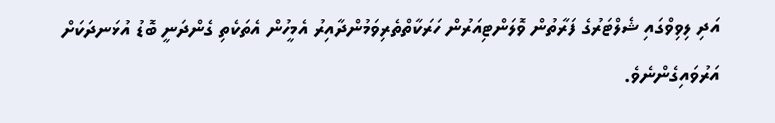އަދި ލިވިވްގައި ޝެލްޓަރުގެ ފަރާތުން ވޮލަންޓިއަރުން ހަރަކާތްތެރިވަމުންދާއިރު އެމީހުން އެތަކެތި ގެންދަނީ ބޮޑު އުޅަނދަކަށް އަރުވައިގެންނެވެ.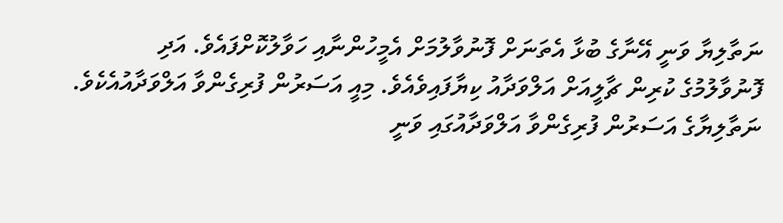ނަތާލިޔާ ވަނީ އޭނާގެ ބުޅާ އެތަނަށް ފޮނުވާލުމަށް އެމީހުންނާއި ހަވާލުކޮށްފައެވެ. އަދި ފޮނުވާލުމުގެ ކުރިން ޗާލީއަށް އަލްވަދާއު ކިޔާފައިވެއެވެ. މިއީ އަސަރުން ފުރިގެންވާ އަލްވަދާއުއެކެވެ. ނަތާލިޔާގެ އަސަރުން ފުރިގެންވާ އަލްވަދާއުގައި ވަނީ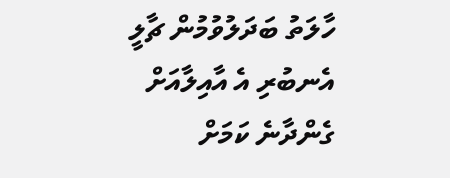ހާލަތު ބަދަލުވުމުން ޗާލީ އެނބުރި އެ އާއިލާއަށް ގެންދާނެ ކަމަށް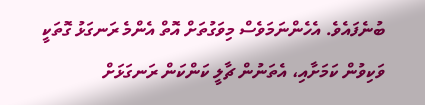ބުނެފައެވެ. އެހެންނަމަވެސް މިވަގުތަށް އޮތް އެންމެ ރަނގަޅު ގޮތަކީ ވަކިވުން ކަމަށާއި، އެތަނުން ޗާލީ ކަންކަން ރަނގަޅަށް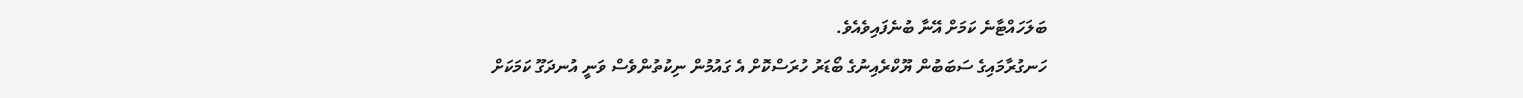ބަލަހައްޓާނެ ކަމަށް އޭނާ ބުނެފައިވެއެވެ.
ހަނގުރާމައިގެ ސަބަބުން ޔޫކްރެއިނުގެ ބޯޑަރު ހުރަސްކޮށް އެ ގައުމުން ނިކުތުންވެސް ވަނީ އުނދަގޫ ކަމަކަށް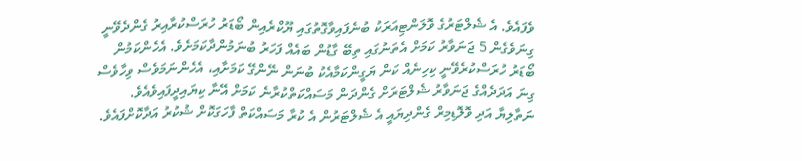ވެފައެވެ. އެ ޝެލްޓަރުގެ ވޮލަންޓިއަރަކު ބުނެފައިވާގޮތުގައި ޔޫކްރެއިން ބޯޑަރު ހުރަސްކުރާއިރު ގެންދެވޭނީ ގިނަވެގެން 5 ޖަނަވާރު ކަމަށް އެތަނުގައި ތިބޭ ގާޑުން ބައެއް ފަހަރު ބުނަމުންދާކަމަށެވެ. އެހެންކަމުން ބޯޑަރު ހުރަސްކުރެވޭނީ ކިހިނެއް ކަން ޔަގީންކަމާއެކު ބުނަން ނޭންގޭ ކަމަށާއި، އެހެންނަމަވެސް ވިހާވެސް ގިނަ އަދަދެއްގެ ޖަނަވާރު ޝެލްޓަރަށް ގެންދަން މަސައްކަތްކުރާނެ ކަމަށް އޭނާ ކިޔައިދީފައިވެއެވެ. ނަތާލިޔާ އަދި ވޮލޮޑިމިރް ގެންދިޔައީ އެ ޝެލްޓަރުން އެ ކުރާ މަސައްކަތް ފާހަގަކޮށް ޝުކުރު އަދާކޮށްފައެވެ.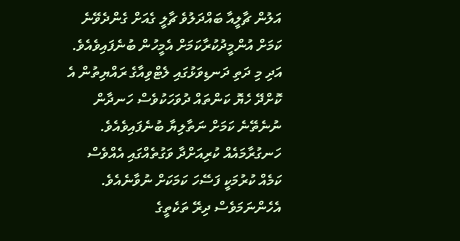އަލުން ޗާލީއާ ބައްދަލުވެ ޗާލީ ގެއަށް ގެންދެވޭނެ ކަމަށް އުންމީދުކުރާކަމަށް އެމީހުން ބުނެފައިވެއެވެ. އަދި މި ދަތި ދަނޑިވަޅުގައި ލެޓްވިއާގެ ރައްޔިތުން އެ ކޮށްދޭ ހެޔޮ ކަންތައް ދުވަހަކުވެސް ހަނދާން ނުނެތޭނެ ކަމަށް ނަތާލިޔާ ބުނެފައިވެއެވެ.
ހަނގުރާމައެއް ކުރިއަށްދާ ވަގުތެއްގައި އެއްވެސް ކަމެއް ކުރުމަކީ ފަސޭހަ ކަމަކަށް ނުވާނެއެވެ. އެހެންނަމަވެސް ދިރޭ ތަކެތީގެ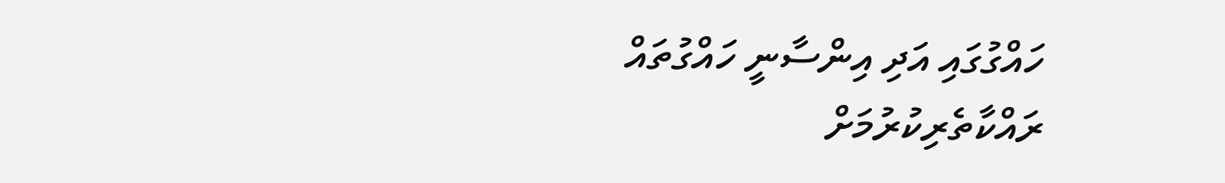ހައްގުގައި އަދި އިންސާނީ ހައްގުތައް ރައްކާތެރިކުރުމަށް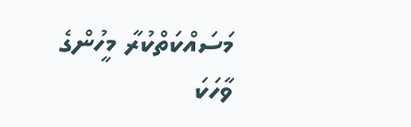މަސައްކަތްކުރާ މީހުންގެ ވާހަކަ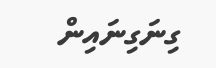ގިނަގިނައިން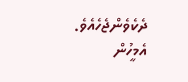ދެކެވެންޖެހެއެވެ. އެމީހުން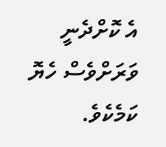އެ ކޮށްދެނީ ވަރަށްވެސް ހެޔޮ ކަމެކެވެ.